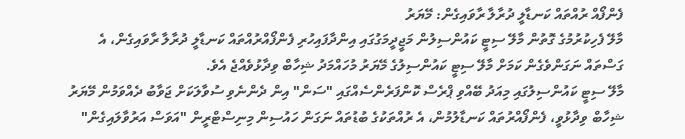ފެންފޯއް ރުއްތައް ކަނޑާލީ ދުރާލާ ރާވައިގެން: މޭޔަރު
މާލޭ ފެހިކުރުމުގެ ގޮތުން މާލޭ ސިޓީ ކައުންސިލުން މަޖީދީމަގުގައި އިންދާފައިހުރި ފެންފޯއްރުއްތައް ކަނޑާލީ ދުރާލާ ރާވައިގެން، އެ ގަސްތައް ނަގަންވެގެން ކަމަށް މާލޭ ސިޓީ ކައުންސިލުގެ މޭޔަރު މުހައްމަދު ޝިހާބް ވިދާޅުވެއްޖެ އެވެ.
މާލޭ ސިޓީ ކައުންސިލުގައި މިއަދު ބޭއްވި ޕްރެސް ކޮންފަރެންސެއްގައި "ސަން" އިން ދެންނެވި ސުވާލަކަށް ޖަވާބު ދެއްވަމުން މޭޔަރު ޝިހާބް ވިދާޅުވީ، ފެންފޯއްރުތައް ކަނޑާލުމުން، އެ ރުއްތަކުގެ ބުޑުތައް ނަގަން ހައުސިން މިނިސްޓްރީން "އަވަސް އަރުވާލައިގެން"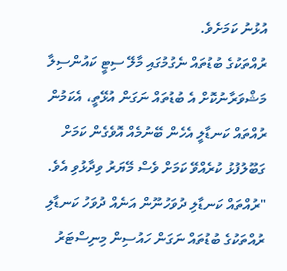އުޅުނު ކަމަށެވެ.
ރުއްތަކުގެ ބުޑުތައް ނެގުމުގައި މާލޭ ސިޓީ ކައުންސިލާ މަޝްވަރާނުކޮށް އެ ބުޑުތައް ނަގަން އުޅޭތީ، އެކަމުން ރުއްތައް ކަނޑާލީ އެހެން ބޭނުމެއް އޮވެގެން ކަމަށް ގަބޫލުފުޅު ކުރެއްވޭ ކަމަށް ވެސް މޭޔަރު ވިދާޅުވި އެވެ.
"ރުއްތައް ކަނޑާލި ދުވަހުނޫން އަނެއް ދުވަހު ކަނޑާލި ރުއްތަކުގެ ބުޑުތައް ނަގަން ހައުސިން މިނިސްޓަރު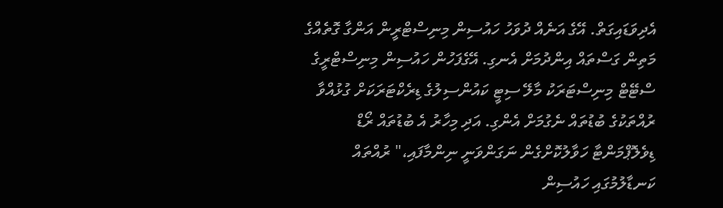އެދިވަޑައިގަތް. އޭގެ އަނެއް ދުވަހު ހައުސިން މިނިސްޓްރީން އަންގާ ގޮތެއްގެ މަތިން ގަސްތައް އިންދުމަށް އެނގި. އޭގެފަހުން ހައުސިން މިނިސްޓްރީގެ ސްޓޭޓް މިނިސްޓަރަކު މާލޭ ސިޓީ ކައުންސިލުގެ ޑިރެކްޓަރަކަށް ގުޅުއްވާ ރުއްތަކުގެ ބުޑުތައް ނެގުމަށް އެންގި. އަދި މިހާރު އެ ބުޑުތައް ރޯޑް ޑިވެލޮޕްމަންޓާ ހަވާލުކޮށްގެން ނަގަންވަނީ ނިންމާފައި،" ރުއްތައް ކަނޑާލުމުގައި ހައުސިން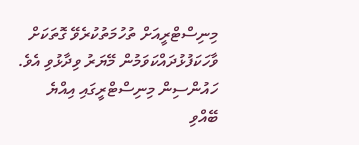މިނިސްޓްރީއަށް ތުހުމަތުކުރެވޭ ގޮތަކަށް ވާހަކަފުޅުދައްކަވަމުން މޭޔަރު ވިދާޅުވި އެވެ.
ހައުންސިން މިނިސްޓްރީގައި އިއްޔެ ބޭއްވި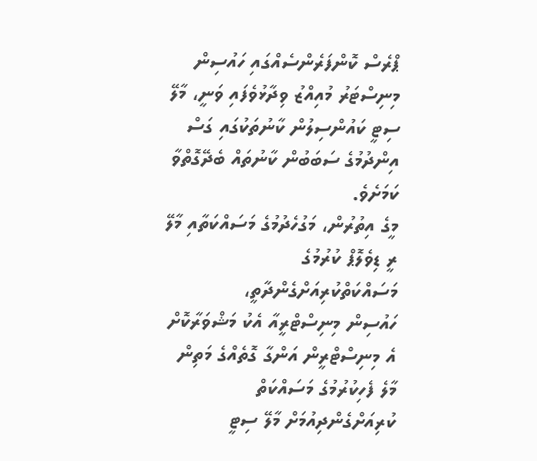ޕްރެސް ކޮންފަރެންސެއްގައި ހައުސިން މިނިސްޓަރު މުއިއްޒު ވިދާޅުވެފައި ވަނީ، މާލޭ ސިޓީ ކައުންސިލުން ކާނުތަކުގައި ގަސް އިންދުމުގެ ސަބަބުން ކާނުތައް ބެދޭގޮތްވާ ކަމަށެވެ.
މީގެ އިތުރުން، މަގުހެދުމުގެ މަސައްކަތާއި މާލޭ ރީ ޑިވެލޮޕް ކުރުމުގެ މަސައްކަތްކުރިއަށްގެންދާތީ،
ހައުސިން މިނިސްޓްރީއާ އެކު މަޝްވަރާކޮށް އެ މިނިސްޓްރީން އަންގާ ގޮތެއްގެ މަތިން މާލެ ފެހިކުރުމުގެ މަސައްކަތް ކުރިއަށްގެންދިއުމަށް މާލޭ ސިޓީ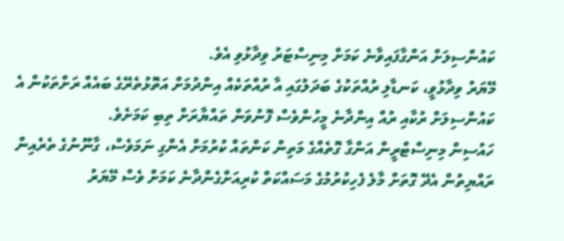ކައުންސިލަށް އަންގާފައިވާނެ ކަމަށް މިނިސްޓަރު ވިދާޅުވި އެވެ.
މޭޔަރު ވިދާޅުވީ، ކަނޑާލި ރުއްތަކުގެ ބަދަލުގައި އާ ރުއްތަކެއް އިންދުމަށް އަތޮޅުތެރޭގެ ބައެއް ރަށްތަކުން އެ ކައުންސިލަށް ރުކާއި ރުއް އިންދާނެ މީހުންވެސް ފޮނުވަން ތައްޔާރަށް ތިބި ކަމަށެވެ.
ހައުސިން މިނިސްޓްރީން އަންގާ ގޮތެއްގެ މަތިން ކަންތައް ކުރުމަށް އެންގި ނަމަވެސް، ގާނޫނުގެ ތެރެއިން ރައްޔިތުން އެދޭ ގޮތަށް މާލެ ފެހިކުރުމުގެ މަސައްކަތް ކުރިއަށްގެންދާނެ ކަމަށް ވެސް މޭޔަރު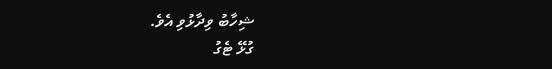ޝިހާބު ވިދާޅުވި އެވެ.
ގުޅޭ ޓެގު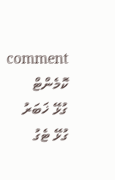comment ކޮމެންޓް
ގުޅޭ ޚަބަރު
ގުޅޭ ޓެގު